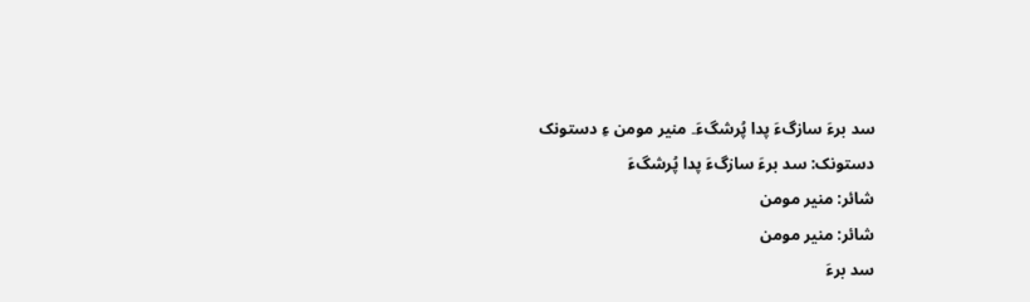سد برءَ سازگءَ پدا پُرشگءَ۔ منیر مومن ءِ دستونک
دستونک: سد برءَ سازگءَ پدا پُرشگءَ
شائر: منیر مومن
شائر: منیر مومن
سد برءَ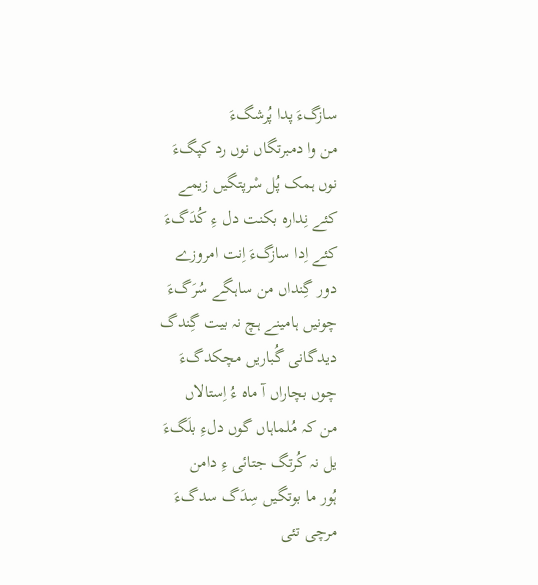سازگءَ پدا پُرشگءَ
من وا دمبرتگاں نوں رد کپگءَ
نوں ہمک پُل سْرپتگیں زیمے
کئے نِدارہ بکنت دل ءِ کُدَگءَ
کئے اِدا سازگءَ اِنت امروزے
دور گِنداں من ساہگے سُرَگءَ
چونیں ہامینے ہچ نہ بیت گِندگ
دیدگانی گُباریں مچکدگءَ
چوں بچاراں آ ماہ ءُ اِستالاں
من کہ مُلماہاں گوں دلءِ بلَگءَ
یل نہ کُرتگ جتائی ءِ دامن
ہُور ما بوتگیں سِدَگ سدگءَ
مرچی تئی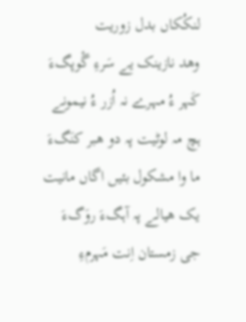لنکُکاں بدل زوریت
وھد نازینک یے سَرءِ گْوپگءَ
کَہر ءُ مہرے نہ اُزر ءُ نیمونے
ہچ مہ لوٹیت پہ دو ھبر کنَگءَ
ما وا مشکول بئیں اگاں مانیت
یک ھیالے پہ آہگءَ روَگءَ
جی زمستان اِنت مَہرمءِ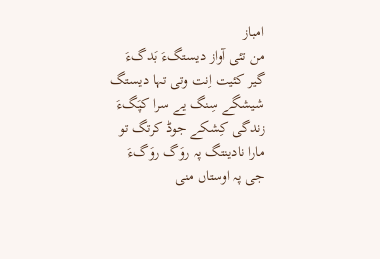امباز
من تئی آواز دیستگءَ بَدگءَ
گیر کئیت اِنت وتی تہا دیستگ
شیشگے سِنگ یے سرا کپَگءَ
زندگی کِشکے جوڈ کرتگ تو
مارا نادینتگ پہ روَگ روَگءَ
جی پہ اوستاں منی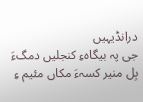درانڈیہیں
جی پہ بیگاہءِ کنجلیں دمگءَ
بِل منیر کسہءَ مکاں مئیم ءِ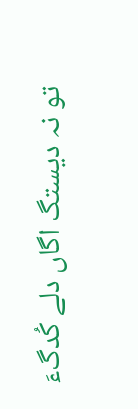تو نہ دیستگ اگاں دلے کُدگءَ